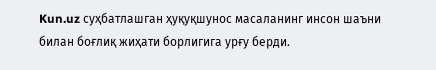Kun.uz суҳбатлашган ҳуқуқшунос масаланинг инсон шаъни билан боғлиқ жиҳати борлигига урғу берди.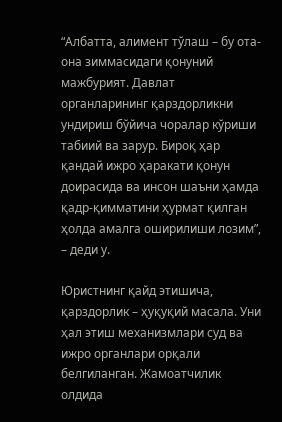“Албатта, алимент тўлаш – бу ота-она зиммасидаги қонуний мажбурият. Давлат органларининг қарздорликни ундириш бўйича чоралар кўриши табиий ва зарур. Бироқ ҳар қандай ижро ҳаракати қонун доирасида ва инсон шаъни ҳамда қадр-қимматини ҳурмат қилган ҳолда амалга оширилиши лозим”, – деди у.

Юристнинг қайд этишича, қарздорлик – ҳуқуқий масала. Уни ҳал этиш механизмлари суд ва ижро органлари орқали белгиланган. Жамоатчилик олдида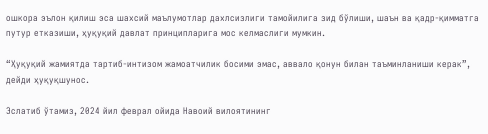ошкора эълон қилиш эса шахсий маълумотлар дахлсизлиги тамойилига зид бўлиши, шаън ва қадр-қимматга путур етказиши, ҳуқуқий давлат принципларига мос келмаслиги мумкин.

“Ҳуқуқий жамиятда тартиб-интизом жамоатчилик босими эмас, аввало қонун билан таъминланиши керак”, дейди ҳуқуқшунос.

Эслатиб ўтамиз, 2024 йил феврал ойида Навоий вилоятининг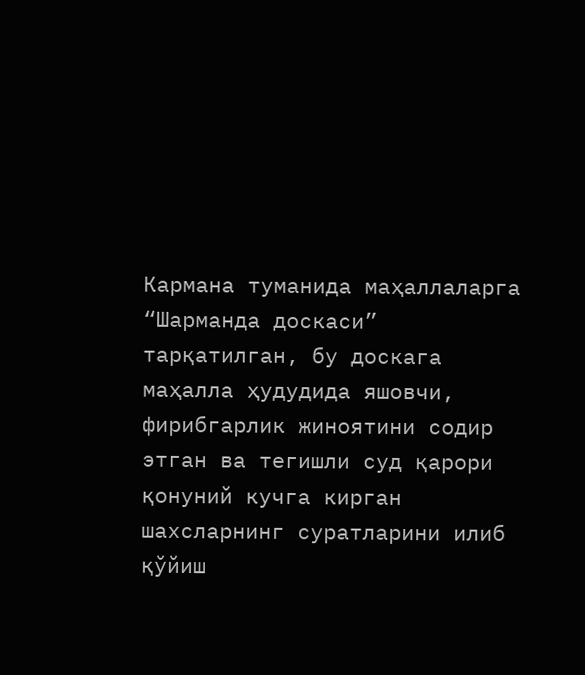Кармана туманида маҳаллаларга “Шарманда доскаси” тарқатилган, бу доскага маҳалла ҳудудида яшовчи, фирибгарлик жиноятини содир этган ва тегишли суд қарори қонуний кучга кирган шахсларнинг суратларини илиб қўйиш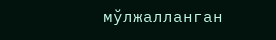мўлжалланган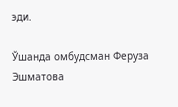эди.

Ўшанда омбудсман Феруза Эшматова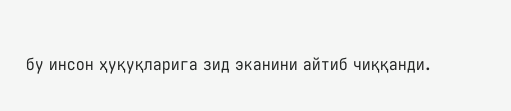бу инсон ҳуқуқларига зид эканини айтиб чиққанди.